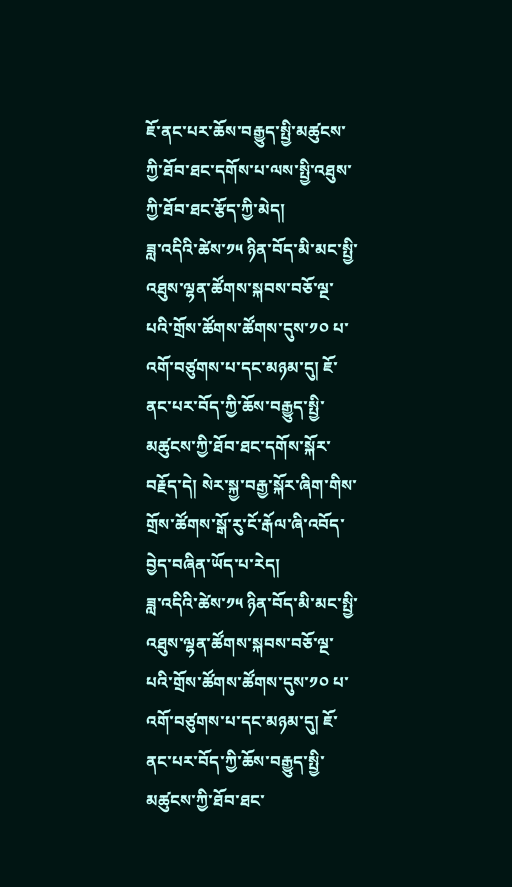ཇོ་ནང་པར་ཆོས་བརྒྱུད་སྤྱི་མཚུངས་ཀྱི་ཐོབ་ཐང་དགོས་པ་ལས་སྤྱི་འཐུས་ཀྱི་ཐོབ་ཐང་རྩོད་ཀྱི་མེད།
ཟླ་འདིའི་ཚེས་༡༥ ཉིན་བོད་མི་མང་སྤྱི་འཐུས་ལྷན་ཚོགས་སྐབས་བཅོ་ལྔ་པའི་གྲོས་ཚོགས་ཚོགས་དུས་༡༠ པ་འགོ་བཙུགས་པ་དང་མཉམ་དུ། ཇོ་ནང་པར་བོད་ཀྱི་ཆོས་བརྒྱུད་སྤྱི་མཚུངས་ཀྱི་ཐོབ་ཐང་དགོས་སྐོར་བརྗོད་དེ། སེར་སྐྱ་བརྒྱ་སྐོར་ཞིག་གིས་གྲོས་ཚོགས་སྒོ་རུ་ངོ་རྒོལ་ཞི་འབོད་བྱེད་བཞིན་ཡོད་པ་རེད།
ཟླ་འདིའི་ཚེས་༡༥ ཉིན་བོད་མི་མང་སྤྱི་འཐུས་ལྷན་ཚོགས་སྐབས་བཅོ་ལྔ་པའི་གྲོས་ཚོགས་ཚོགས་དུས་༡༠ པ་འགོ་བཙུགས་པ་དང་མཉམ་དུ། ཇོ་ནང་པར་བོད་ཀྱི་ཆོས་བརྒྱུད་སྤྱི་མཚུངས་ཀྱི་ཐོབ་ཐང་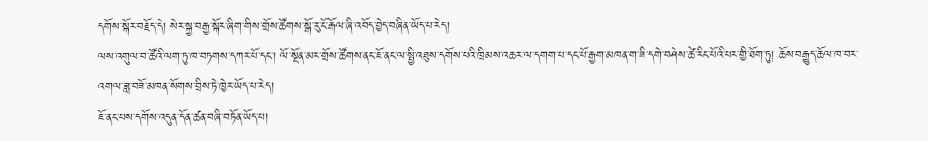དགོས་སྐོར་བརྗོད་དེ། སེར་སྐྱ་བརྒྱ་སྐོར་ཞིག་གིས་གྲོས་ཚོགས་སྒོ་རུ་ངོ་རྒོལ་ཞི་འབོད་བྱེད་བཞིན་ཡོད་པ་རེད།
ལས་འགུལ་བ་ཚོའི་ལག་ཏུ་ཁ་བཏགས་དཀར་པོ་དང་། ལོ་སྔོན་མར་གྲོས་ཚོགས་ནང་ཇོ་ནང་ལ་སྤྱི་འཐུས་དགོས་པའི་ཁྲིམས་འཆར་ལ་དགག་པ་དང་པོ་རྒྱག་མཁན་ག་ཟི་དགེ་བཤེས་ཚེ་རིང་པོའི་པར་གྱི་ཐོག་ཏུ། ཆོས་བརྒྱུད་ཆོལ་ཁ་བར་འགལ་ཟླ་བཟོ་མཁན་སོགས་བྲིས་ཏེ་ཁྱེར་ཡོད་པ་རེད།
ཇོ་ནང་པས་དགོས་འདུན་དོན་ཚན་བཞི་བཏོན་ཡོད་པ།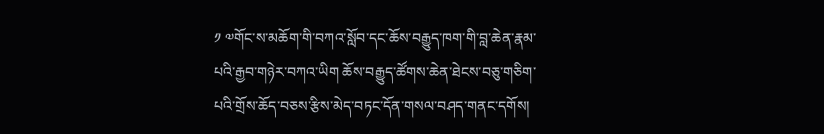༡ ༧གོང་ས་མཆོག་གི་བཀའ་སློབ་དང་ཆོས་བརྒྱུད་ཁག་གི་བླ་ཆེན་རྣམ་པའི་རྒྱབ་གཉེར་བཀའ་ཡིག ཆོས་བརྒྱུད་ཚོགས་ཆེན་ཐེངས་བཅུ་གཅིག་པའི་གྲོས་ཆོད་བཅས་རྩིས་མེད་བཏང་དོན་གསལ་བཤད་གནང་དགོས།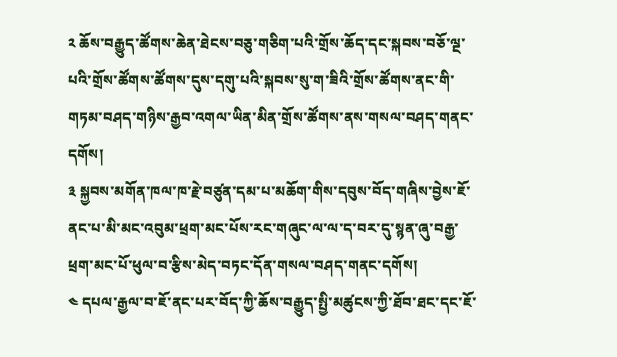༢ ཆོས་བརྒྱུད་ཚོགས་ཆེན་ཐེངས་བཅུ་གཅིག་པའི་གྲོས་ཆོད་དང་སྐབས་བཅོ་ལྔ་པའི་གྲོས་ཚོགས་ཚོགས་དུས་དགུ་པའི་སྐབས་སུ་ག་ཟིའི་གྲོས་ཚོགས་ནང་གི་གཏམ་བཤད་གཉིས་རྒྱབ་འགལ་ཡིན་མིན་གྲོས་ཚོགས་ནས་གསལ་བཤད་གནང་དགོས།
༣ སྐྱབས་མགོན་ཁལ་ཁ་རྗེ་བཙུན་དམ་པ་མཆོག་གིས་དབུས་བོད་གཞིས་བྱེས་ཇོ་ནང་པ་མི་མང་འབུམ་ཕྲག་མང་པོས་རང་གཞུང་ལ་ལ་ད་བར་དུ་སྙན་ཞུ་བརྒྱ་ཕྲག་མང་པོ་ཕུལ་བ་རྩིས་མེད་བཏང་དོན་གསལ་བཤད་གནང་དགོས།
༤ དཔལ་རྒྱལ་བ་ཇོ་ནང་པར་བོད་ཀྱི་ཆོས་བརྒྱུད་སྤྱི་མཚུངས་ཀྱི་ཐོབ་ཐང་དང་ཇོ་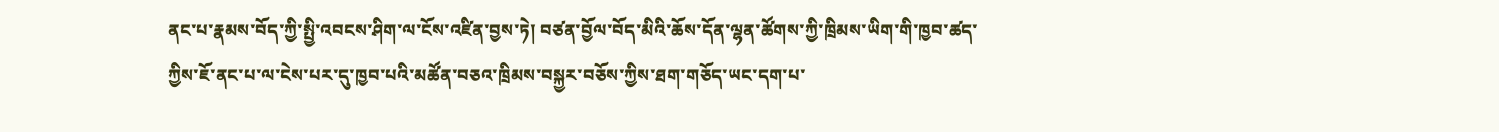ནང་པ་རྣམས་བོད་ཀྱི་སྤྱི་འབངས་ཤིག་ལ་ངོས་འཛིན་བྱས་ཏེ། བཙན་བྱོལ་བོད་མིའི་ཆོས་དོན་ལྷན་ཚོགས་ཀྱི་ཁྲིམས་ཡིག་གི་ཁྱབ་ཚད་ཀྱིས་ཇོ་ནང་པ་ལ་ངེས་པར་དུ་ཁྱབ་པའི་མཚོན་བཅའ་ཁྲིམས་བསྐྱར་བཅོས་ཀྱིས་ཐག་གཅོད་ཡང་དག་པ་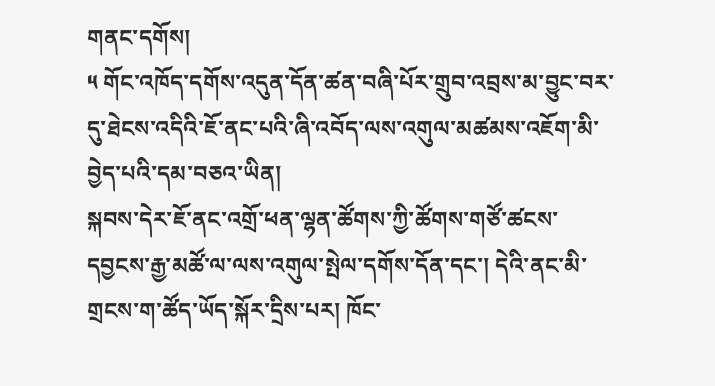གནང་དགོས།
༥ གོང་འཁོད་དགོས་འདུན་དོན་ཚན་བཞི་པོར་གྲུབ་འབྲས་མ་བྱུང་བར་དུ་ཐེངས་འདིའི་ཇོ་ནང་པའི་ཞི་འབོད་ལས་འགུལ་མཚམས་འཇོག་མི་བྱེད་པའི་དམ་བཅའ་ཡིན།
སྐབས་དེར་ཇོ་ནང་འགྲོ་ཕན་ལྷན་ཚོགས་ཀྱི་ཚོགས་གཙོ་ཚངས་དབྱངས་རྒྱ་མཚོ་ལ་ལས་འགུལ་སྤེལ་དགོས་དོན་དང་། དེའི་ནང་མི་གྲངས་ག་ཚོད་ཡོད་སྐོར་དྲིས་པར། ཁོང་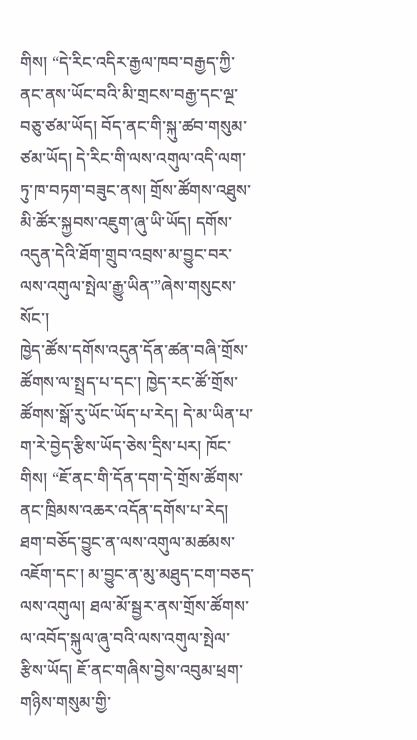གིས། “དེ་རིང་འདིར་རྒྱལ་ཁབ་བརྒྱད་ཀྱི་ནང་ནས་ཡོང་བའི་མི་གྲངས་བརྒྱ་དང་ལྔ་བཅུ་ཙམ་ཡོད། བོད་ནང་གི་སྐུ་ཚབ་གསུམ་ཙམ་ཡོད། དེ་རིང་གི་ལས་འགུལ་འདི་ལག་ཏུ་ཁ་བཏག་བཟུང་ནས། གྲོས་ཚོགས་འཐུས་མི་ཚོར་སྐྱབས་འཇུག་ཞུ་ཡི་ཡོད། དགོས་འདུན་དེའི་ཐོག་གྲུབ་འབྲས་མ་བྱུང་བར་ལས་འགུལ་སྤེལ་རྒྱུ་ཡིན་”ཞེས་གསུངས་སོང་།
ཁྱེད་ཚོས་དགོས་འདུན་དོན་ཚན་བཞི་གྲོས་ཚོགས་ལ་སྤྲད་པ་དང་། ཁྱེད་རང་ཚོ་གྲོས་ཚོགས་སྒོ་རུ་ཡོང་ཡོད་པ་རེད། དེ་མ་ཡིན་པ་ག་རེ་བྱེད་རྩིས་ཡོད་ཅེས་དྲིས་པར། ཁོང་གིས། “ཇོ་ནང་གི་དོན་དག་དེ་གྲོས་ཚོགས་ནང་ཁྲིམས་འཆར་འདོན་དགོས་པ་རེད། ཐག་བཅོད་བྱུང་ན་ལས་འགུལ་མཚམས་འཇོག་དང་། མ་བྱུང་ན་མུ་མཐུད་ངག་བཅད་ལས་འགུལ། ཐལ་མོ་སྦྱར་ནས་གྲོས་ཚོགས་ལ་འབོད་སྐུལ་ཞུ་བའི་ལས་འགུལ་སྤེལ་རྩིས་ཡོད། ཇོ་ནང་གཞིས་བྱེས་འབུམ་ཕྲག་གཉིས་གསུམ་གྱི་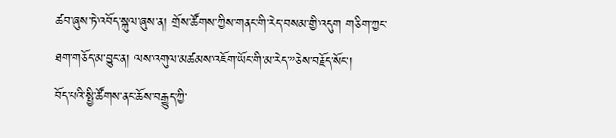ཚབ་ཞུས་ཏེ་འབོད་སྐུལ་ཞུས་ན། གྲོས་ཚོགས་ཀྱིས་གནང་གི་རེད་བསམ་གྱི་འདུག གཅིག་ཀྱང་ཐག་གཅོད་མ་བྱུང་ན། ལས་འགུལ་མཚམས་འཇོག་ཡོང་གི་མ་རེད་”ཅེས་བརྗོད་སོང་།
བོད་པའི་སྤྱི་ཚོགས་ནང་ཆོས་བརྒྱུད་ཀྱི་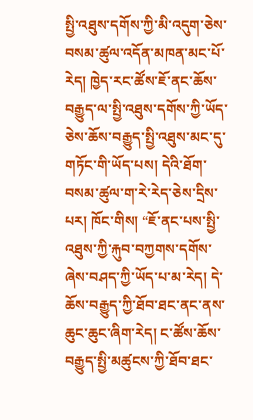སྤྱི་འཐུས་དགོས་ཀྱི་མི་འདུག་ཅེས་བསམ་ཚུལ་འདོན་མཁན་མང་པོ་རེད། ཁྱེད་རང་ཚོས་ཇོ་ནང་ཆོས་བརྒྱུད་ལ་སྤྱི་འཐུས་དགོས་ཀྱི་ཡོད་ཅེས་ཆོས་བརྒྱུད་སྤྱི་འཐུས་མང་དུ་གཏོང་གི་ཡོད་པས། དེའི་ཐོག་བསམ་ཚུལ་ག་རེ་རེད་ཅེས་དྲིས་པར། ཁོང་གིས། “ཇོ་ནང་པས་སྤྱི་འཐུས་ཀྱི་རྐུབ་བཀྱགས་དགོས་ཞེས་བཤད་ཀྱི་ཡོད་པ་མ་རེད། དེ་ཆོས་བརྒྱུད་ཀྱི་ཐོབ་ཐང་ནང་ནས་ཆུང་ཆུང་ཞིག་རེད། ང་ཚོས་ཆོས་བརྒྱུད་སྤྱི་མཚུངས་ཀྱི་ཐོབ་ཐང་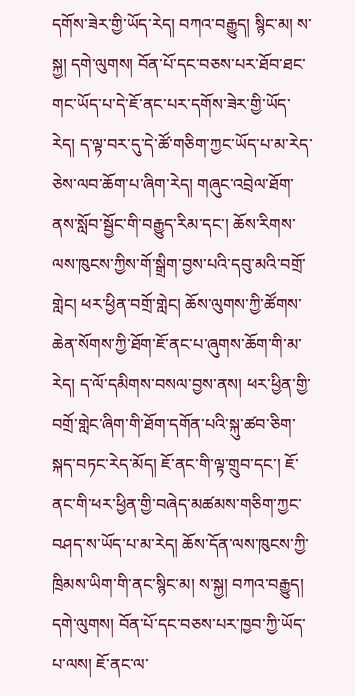དགོས་ཟེར་གྱི་ཡོད་རེད། བཀའ་བརྒྱུད། སྙིང་མ། ས་སྐྱ། དགེ་ལུགས། བོན་པོ་དང་བཅས་པར་ཐོབ་ཐང་གང་ཡོད་པ་དེ་ཇོ་ནང་པར་དགོས་ཟེར་གྱི་ཡོད་རེད། ད་ལྟ་བར་དུ་དེ་ཚོ་གཅིག་ཀྱང་ཡོད་པ་མ་རེད་ཅེས་ལབ་ཆོག་པ་ཞིག་རེད། གཞུང་འབྲེལ་ཐོག་ནས་སློབ་སྦྱོང་གི་བརྒྱུད་རིམ་དང་། ཆོས་རིགས་ལས་ཁུངས་ཀྱིས་གོ་སྒྲིག་བྱས་པའི་དབུ་མའི་བགྲོ་གླེང། ཕར་ཕྱིན་བགྲོ་གླེང། ཆོས་ལུགས་ཀྱི་ཚོགས་ཆེན་སོགས་ཀྱི་ཐོག་ཇོ་ནང་པ་ཞུགས་ཆོག་གི་མ་རེད། ད་ལོ་དམིགས་བསལ་བྱས་ནས། ཕར་ཕྱིན་གྱི་བགྲོ་གླེང་ཞིག་གི་ཐོག་དགོན་པའི་སྐུ་ཚབ་ཅིག་སྐད་བཏང་རེད་མོད། ཇོ་ནང་གི་ལྟ་གྲུབ་དང་། ཇོ་ནང་གི་ཕར་ཕྱིན་གྱི་བཞེད་མཚམས་གཅིག་ཀྱང་བཤད་ས་ཡོད་པ་མ་རེད། ཆོས་དོན་ལས་ཁུངས་ཀྱི་ཁྲིམས་ཡིག་གི་ནང་སྙིང་མ། ས་སྐྱ། བཀའ་བརྒྱུད། དགེ་ལུགས། བོན་པོ་དང་བཅས་པར་ཁྱབ་ཀྱི་ཡོད་པ་ལས། ཇོ་ནང་ལ་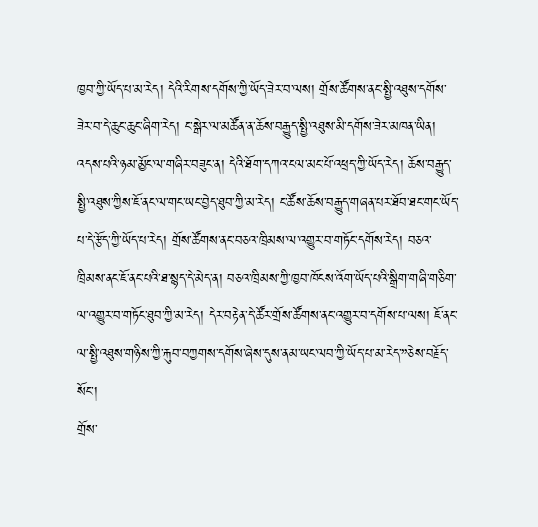ཁྱབ་ཀྱི་ཡོད་པ་མ་རེད། དེའི་རིགས་དགོས་ཀྱི་ཡོད་ཟེར་བ་ལས། གྲོས་ཚོགས་ནང་སྤྱི་འཐུས་དགོས་ཟེར་བ་དེ་ཆུང་ཆུང་ཞིག་རེད། ང་སྒེར་ལ་མཚོན་ན་ཆོས་བརྒྱུད་སྤྱི་འཐུས་མི་དགོས་ཟེར་མཁན་ཡིན། འདས་པའི་ཉམ་མྱོང་ལ་གཞིར་བཟུང་ན། དེའི་ཐོག་དཀའ་ངལ་མང་པོ་འཕྲད་ཀྱི་ཡོད་རེད། ཆོས་བརྒྱུད་སྤྱི་འཐུས་ཀྱིས་ཇོ་ནང་ལ་གང་ཡང་བྱེད་ཐུབ་ཀྱི་མ་རེད། ང་ཚོས་ཆོས་བརྒྱུད་གཞན་པར་ཐོབ་ཐང་གང་ཡོད་པ་དེ་རྩོད་ཀྱི་ཡོད་པ་རེད། གྲོས་ཚོགས་ནང་བཅའ་ཁྲིམས་ལ་འགྱུར་བ་གཏོང་དགོས་རེད། བཅའ་ཁྲིམས་ནང་ཇོ་ནང་པའི་ཐ་སྙད་དེ་མེད་ན། བཅའ་ཁྲིམས་ཀྱི་ཁྱབ་ཁོངས་འོག་ཡོད་པའི་སྒྲིག་གཞི་གཅིག་ལ་འགྱུར་བ་གཏོང་ཐུབ་ཀྱི་མ་རེད། དེར་བརྟེན་དེ་ཚོར་གྲོས་ཚོགས་ནང་འགྱུར་བ་དགོས་པ་ལས། ཇོ་ནང་ལ་སྤྱི་འཐུས་གཉིས་ཀྱི་རྐུབ་བཀྱགས་དགོས་ཞེས་དུས་ནམ་ཡང་ལབ་ཀྱི་ཡོད་པ་མ་རེད་”ཅེས་བརྗོད་སོང་།
གྲོས་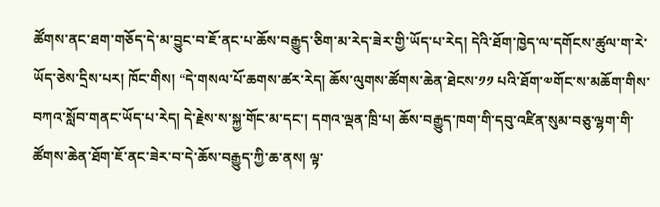ཚོགས་ནང་ཐག་གཅོད་དེ་མ་བྱུང་བ་ཇོ་ནང་པ་ཆོས་བརྒྱུད་ཅིག་མ་རེད་ཟེར་གྱི་ཡོད་པ་རེད། དེའི་ཐོག་ཁྱེད་ལ་དགོངས་ཚུལ་ག་རེ་ཡོད་ཅེས་དྲིས་པར། ཁོང་གིས། “དེ་གསལ་པོ་ཆགས་ཚར་རེད། ཆོས་ལུགས་ཚོགས་ཆེན་ཐེངས་༡༡ པའི་ཐོག་༧གོང་ས་མཆོག་གིས་བཀའ་སློབ་གནང་ཡོད་པ་རེད། དེ་རྗེས་ས་སྐྱ་གོང་མ་དང་། དགའ་ལྡན་ཁྲི་པ། ཆོས་བརྒྱུད་ཁག་གི་དབུ་འཛིན་སུམ་བཅུ་ལྷག་གི་ཚོགས་ཆེན་ཐོག་ཇོ་ནང་ཟེར་བ་དེ་ཆོས་བརྒྱུད་ཀྱི་ཆ་ནས། ལྟ་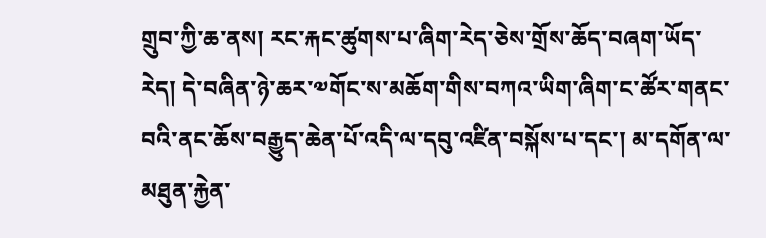གྲུབ་ཀྱི་ཆ་ནས། རང་རྐང་ཚུགས་པ་ཞིག་རེད་ཅེས་གྲོས་ཆོད་བཞག་ཡོད་རེད། དེ་བཞིན་ཉེ་ཆར་༧གོང་ས་མཆོག་གིས་བཀའ་ཡིག་ཞིག་ང་ཚོར་གནང་བའི་ནང་ཆོས་བརྒྱུད་ཆེན་པོ་འདི་ལ་དབུ་འཛིན་བསྐོས་པ་དང་། མ་དགོན་ལ་མཐུན་རྐྱེན་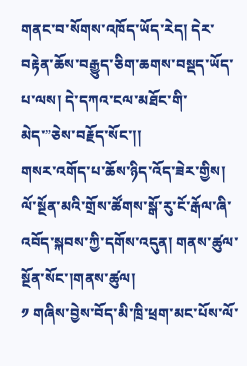གནང་བ་སོགས་འཁོད་ཡོད་རེད། དེར་བརྟེན་ཆོས་བརྒྱུད་ཅིག་ཆགས་བསྡད་ཡོད་པ་ལས། དེ་དཀའ་ངལ་མཐོང་གི་མེད་”ཅེས་བརྗོད་སོང་།།
གསར་འགོད་པ་ཆོས་ཉིད་འོད་ཟེར་གྱིས།
ལོ་སྔོན་མའི་གྲོས་ཚོགས་སྒོ་རུ་ངོ་རྒོལ་ཞི་འབོད་སྐབས་ཀྱི་དགོས་འདུན། གནས་ཚུལ་སྔོན་སོང་།གནས་ཚུལ།
༡ གཞིས་བྱེས་བོད་མི་ཁྲི་ཕྲག་མང་པོས་ལོ་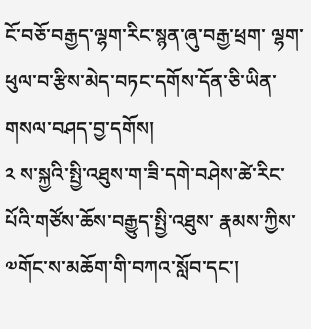ངོ་བཅོ་བརྒྱད་ལྷག་རིང་སྙན་ཞུ་བརྒྱ་ཕྲག་ ལྷག་ཕུལ་བ་རྩིས་མེད་བཏང་དགོས་དོན་ཅི་ཡིན་གསལ་བཤད་བྱ་དགོས།
༢ ས་སྐྱའི་སྤྱི་འཐུས་ག་ཟི་དགེ་བཤེས་ཚེ་རིང་པོའི་གཙོས་ཆོས་བརྒྱུད་སྤྱི་འཐུས་ རྣམས་ཀྱིས་༧གོང་ས་མཆོག་གི་བཀའ་སློབ་དང་།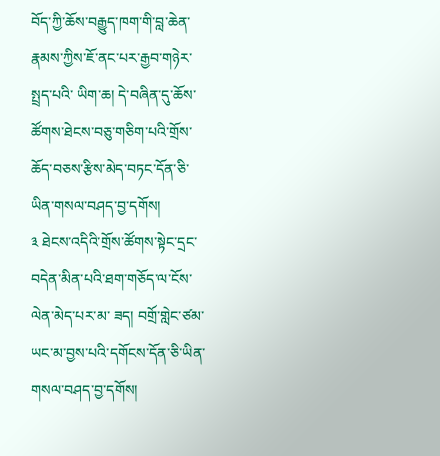བོད་ཀྱི་ཆོས་བརྒྱུད་ཁག་གི་བླ་ཆེན་རྣམས་ཀྱིས་ཇོ་ནང་པར་རྒྱབ་གཉེར་སྤྲད་པའི་ ཡིག་ཆ། དེ་བཞིན་དུ་ཆོས་ཚོགས་ཐེངས་བཅུ་གཅིག་པའི་གྲོས་ཆོད་བཅས་རྩིས་མེད་བཏང་དོན་ཅི་ ཡིན་གསལ་བཤད་བྱ་དགོས།
༣ ཐེངས་འདིའི་གྲོས་ཚོགས་སྟེང་དྲང་བདེན་མིན་པའི་ཐག་གཅོད་ལ་ངོས་ལེན་མེད་པར་མ་ ཟད། བགྲོ་གླེང་ཙམ་ཡང་མ་བྱས་པའི་དགོངས་དོན་ཅི་ཡིན་གསལ་བཤད་བྱ་དགོས།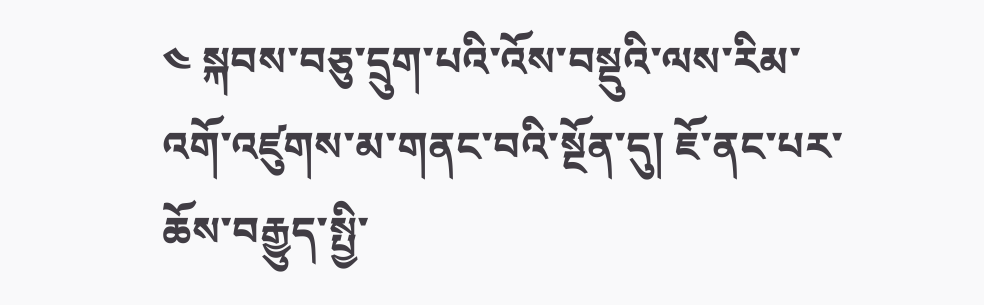༤ སྐབས་བཅུ་དྲུག་པའི་འོས་བསྡུའི་ལས་རིམ་འགོ་འཛུགས་མ་གནང་བའི་སྔོན་དུ། ཇོ་ནང་པར་ཆོས་བརྒྱུད་སྤྱི་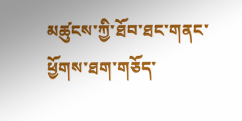མཚུངས་ཀྱི་ཐོབ་ཐང་གནང་ཕྱོགས་ཐག་གཅོད་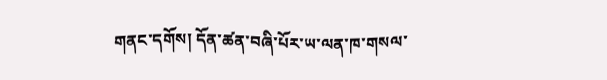གནང་དགོས། དོན་ཚན་བཞི་པོར་ཡ་ལན་ཁ་གསལ་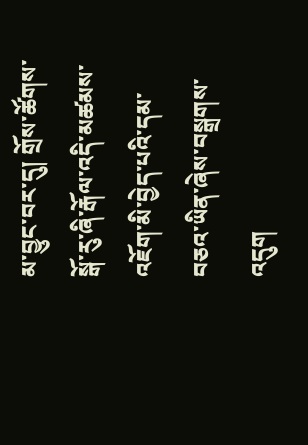མ་བྱུང་བར་དུ། གྲོས་ཚོགས་སྒོ་རུ་ཞི་རྒོལ་འདི་མཚམས་འཇོག་མི་བྱེད་པའི་དམ་བཅའ་ཡིན་ཞེས་བསྒྲགས་འདུག